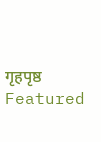गृहपृष्ठ Featured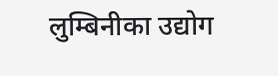लुम्बिनीका उद्योग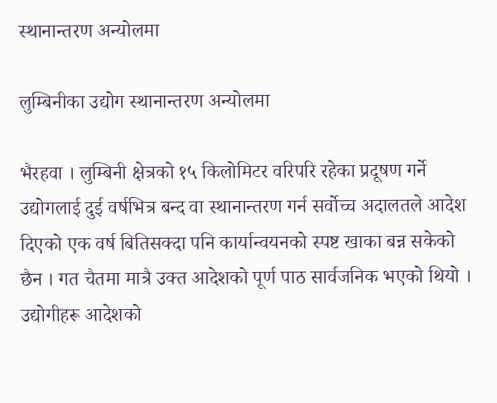स्थानान्तरण अन्योलमा

लुम्बिनीका उद्योग स्थानान्तरण अन्योलमा

भैरहवा । लुम्बिनी क्षेत्रको १५ किलोमिटर वरिपरि रहेका प्रदूषण गर्ने उद्योगलाई दुई वर्षभित्र बन्द वा स्थानान्तरण गर्न सर्वोच्च अदालतले आदेश दिएको एक वर्ष बितिसक्दा पनि कार्यान्वयनको स्पष्ट खाका बन्न सकेको छैन । गत चैतमा मात्रै उक्त आदेशको पूर्ण पाठ सार्वजनिक भएको थियो । उद्योगीहरू आदेशको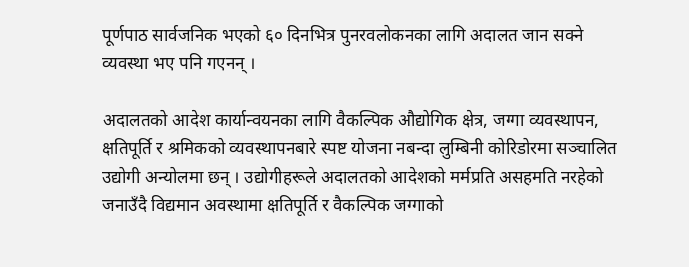पूर्णपाठ सार्वजनिक भएको ६० दिनभित्र पुनरवलोकनका लागि अदालत जान सक्ने व्यवस्था भए पनि गएनन् ।

अदालतको आदेश कार्यान्वयनका लागि वैकल्पिक औद्योगिक क्षेत्र, जग्गा व्यवस्थापन, क्षतिपूर्ति र श्रमिकको व्यवस्थापनबारे स्पष्ट योजना नबन्दा लुम्बिनी कोरिडोरमा सञ्चालित उद्योगी अन्योलमा छन् । उद्योगीहरूले अदालतको आदेशको मर्मप्रति असहमति नरहेको जनाउँदै विद्यमान अवस्थामा क्षतिपूर्ति र वैकल्पिक जग्गाको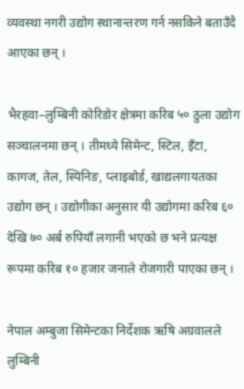व्यवस्था नगरी उद्योग स्थानान्तरण गर्न नसकिने बताउँदै आएका छन् ।

भैरहवा–लुम्बिनी कोरिडोर क्षेत्रमा करिब ५० ठुला उद्योग सञ्चालनमा छन् । तीमध्ये सिमेन्ट, स्टिल, इँटा, कागज, तेल, स्पिनिङ, प्लाइबोर्ड, खाद्यलगायतका उद्योग छन् । उद्योगीका अनुसार यी उद्योगमा करिब ६० देखि ७० अर्ब रुपियाँ लगानी भएको छ भने प्रत्यक्ष रूपमा करिब १० हजार जनाले रोजगारी पाएका छन् ।

नेपाल अम्बुजा सिमेन्टका निर्देशक ऋषि अग्रवालले लुम्बिनी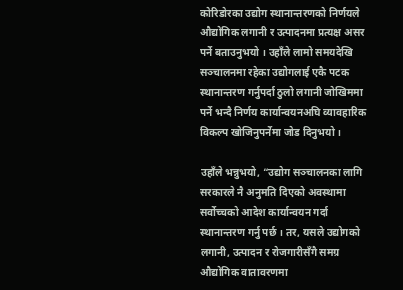कोरिडोरका उद्योग स्थानान्तरणको निर्णयले औद्योगिक लगानी र उत्पादनमा प्रत्यक्ष असर पर्ने बताउनुभयो । उहाँले लामो समयदेखि सञ्चालनमा रहेका उद्योगलाई एकै पटक स्थानान्तरण गर्नुपर्दा ठुलो लगानी जोखिममा पर्ने भन्दै निर्णय कार्यान्वयनअघि व्यावहारिक विकल्प खोजिनुपर्नेमा जोड दिनुभयो ।

उहाँले भन्नुभयो, “उद्योग सञ्चालनका लागि सरकारले नै अनुमति दिएको अवस्थामा सर्वोच्चको आदेश कार्यान्वयन गर्दा स्थानान्तरण गर्नु पर्छ । तर, यसले उद्योगको लगानी, उत्पादन र रोजगारीसँगै समग्र औद्योगिक वातावरणमा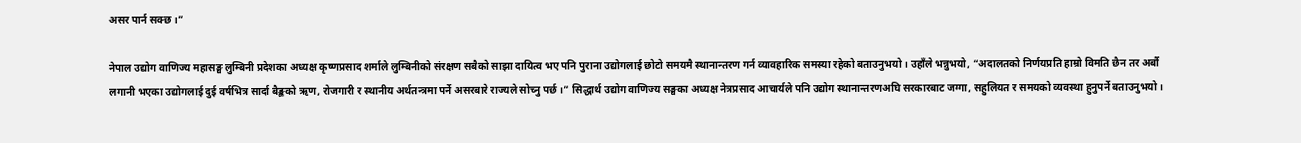असर पार्न सक्छ ।”

नेपाल उद्योग वाणिज्य महासङ्घ लुम्बिनी प्रदेशका अध्यक्ष कृष्णप्रसाद शर्माले लुम्बिनीको संरक्षण सबैको साझा दायित्व भए पनि पुराना उद्योगलाई छोटो समयमै स्थानान्तरण गर्न व्यावहारिक समस्या रहेको बताउनुभयो । उहाँले भन्नुभयो, “अदालतको निर्णयप्रति हाम्रो विमति छैन तर अर्बौं लगानी भएका उद्योगलाई दुई वर्षभित्र सार्दा बैङ्कको ऋण, रोजगारी र स्थानीय अर्थतन्त्रमा पर्ने असरबारे राज्यले सोच्नु पर्छ ।” सिद्धार्थ उद्योग वाणिज्य सङ्घका अध्यक्ष नेत्रप्रसाद आचार्यले पनि उद्योग स्थानान्तरणअघि सरकारबाट जग्गा, सहुलियत र समयको व्यवस्था हुनुपर्ने बताउनुभयो ।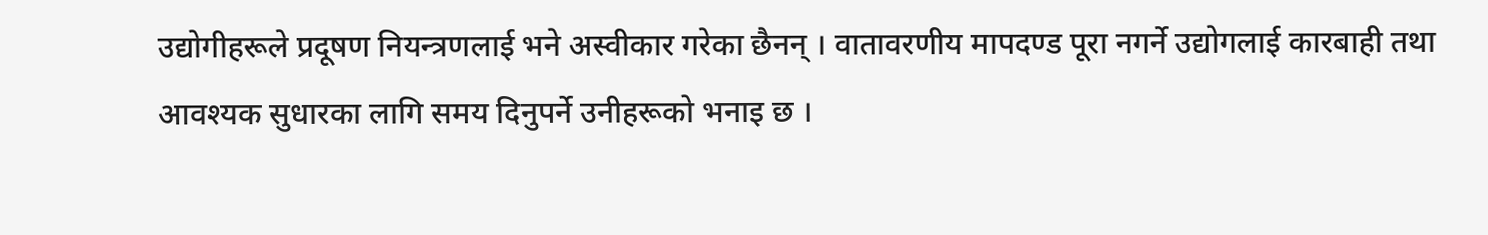उद्योगीहरूले प्रदूषण नियन्त्रणलाई भने अस्वीकार गरेका छैनन् । वातावरणीय मापदण्ड पूरा नगर्ने उद्योगलाई कारबाही तथा आवश्यक सुधारका लागि समय दिनुपर्ने उनीहरूको भनाइ छ ।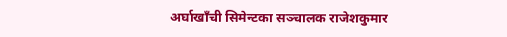अर्घाखाँची सिमेन्टका सञ्चालक राजेशकुमार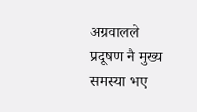अग्रवालले प्रदूषण नै मुख्य समस्या भए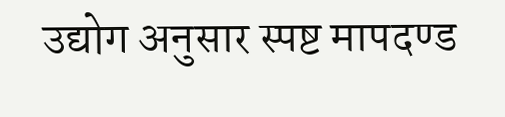उद्योग अनुसार स्पष्ट मापदण्ड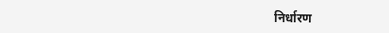निर्धारण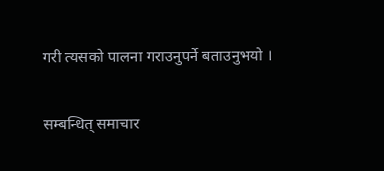गरी त्यसको पालना गराउनुपर्ने बताउनुभयो ।

सम्बन्धित् समाचार